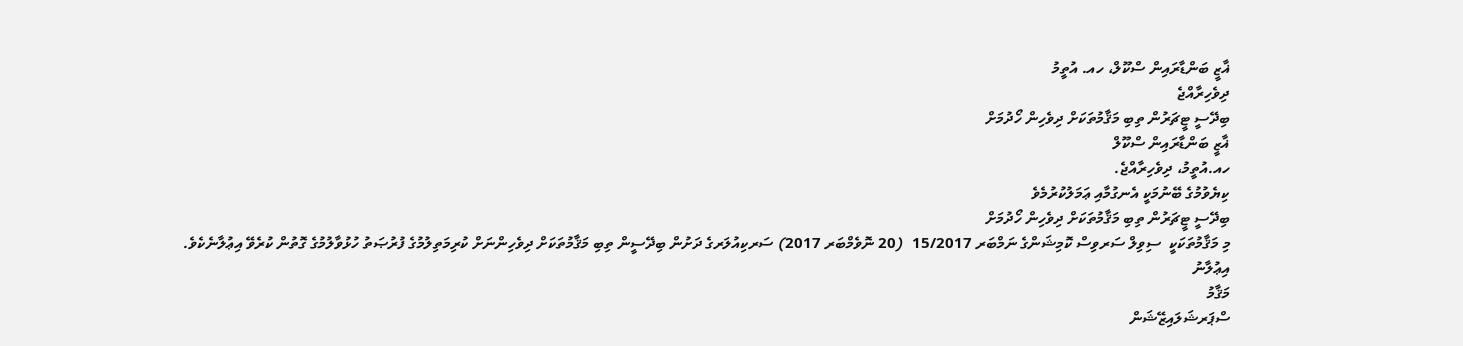ޣާޒީ ބަންޑާރައިން ސްކޫލް، ހއ. އުތީމު
ދިވެހިރާއްޖެ
ބިދޭސީ ޓީޗަރުން ތިބި މަޤާމުތަކަށް ދިވެހިން ހޯދުމަށް
ޣާޒީ ބަންޑާރައިން ސްކޫލް
ހއ.އުތީމު، ދިވެހިރާއްޖެ.
ކިޔެވުމުގެ ބޭނުމަކީ އެނގުމާއި ޢަމަލުކުރުމެވެ
ބިދޭސީ ޓީޗަރުން ތިބި މަޤާމުތަކަށް ދިވެހިން ހޯދުމަށް
މި މަޤާމުތަކަކީ  ސިވިލް ސަރވިސް ކޮމިޝަންގެ ނަމްބަރ 15/2017  (20 ނޮވެމްބަރ 2017) ސަރކިއުލަރގެ ދަށުން ބިދޭސީން ތިބި މަޤާމުތަކަށް ދިވެހިންނަށް ކުރިމަތިލުމުގެ ފުރުޞަތު ހުޅުވާލުމުގެ ގޮތުން ކުރެވޭ އިޢުލާނެކެވެ.
އިޢުލާނު
މަޤާމު
ސްޕަރޝަލައިޒޭޝަން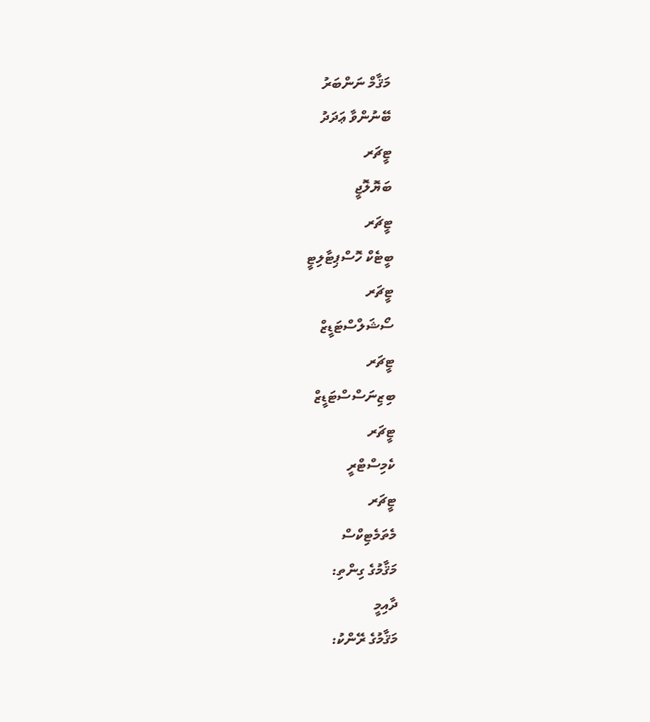މަޤާމް ނަންބަރު
ބޭނުންވާ ޢަދަދު
ޓީޗަރ
ބަޔޮލޮޖީ
ޓީޗަރ
ބީޓެކް ހޮސްޕިޓާލިޓީ
ޓީޗަރ
ސޯޝަލްސްޓަޑީޒް
ޓީޗަރ
ބިޒިނަސްސްޓަޑީޒް
ޓީޗަރ
ކެމިސްޓްރީ
ޓީޗަރ
މެތަމެޓިކްސް
މަޤާމުގެ ގިންތި:
ދާއިމީ
މަޤާމުގެ ރޭންކު: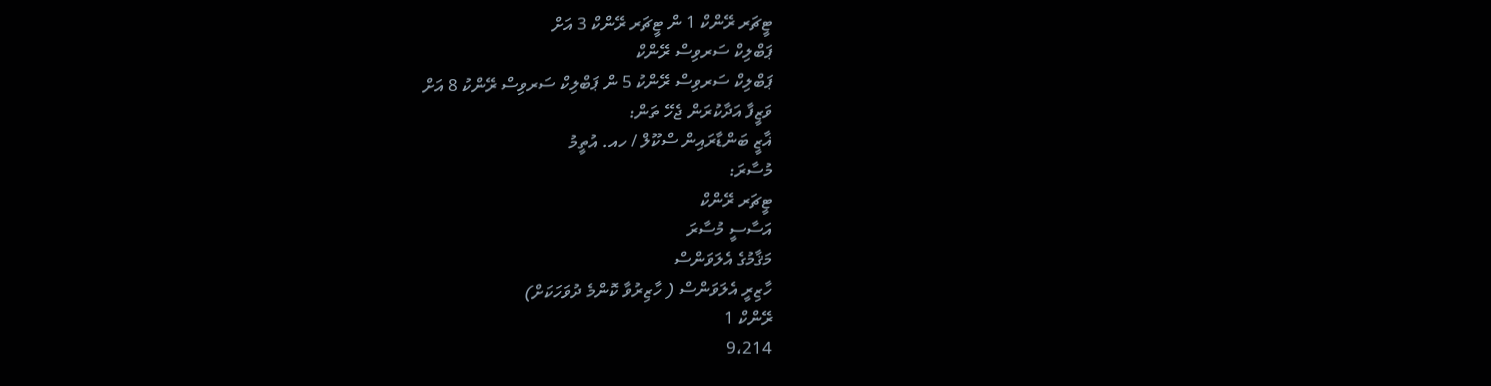ޓީޗަރ ރޭންކް 1 ން ޓީޗަރ ރޭންކް 3 އަށް
ޕަބްލިކް ސަރވިސް ރޭންކް
ޕަބްލިކް ސަރވިސް ރޭންކު 5 ން ޕަބްލިކް ސަރވިސް ރޭންކު 8 އަށް
ވަޒީފާ އަދާކުރަން ޖެހޭ ތަން:
ޣާޒީ ބަންޑާރައިން ސްކޫލް / ހއ. އުތީމު
މުސާރަ:
ޓީޗަރ ރޭންކް
އަސާސީ މުސާރަ
މަޤާމުގެ އެލަވަންސް
ހާޒިރީ އެލަވަންސް ( ހާޒިރުވާ ކޮންމެ ދުވަހަކަށް)
ރޭންކް 1
9،214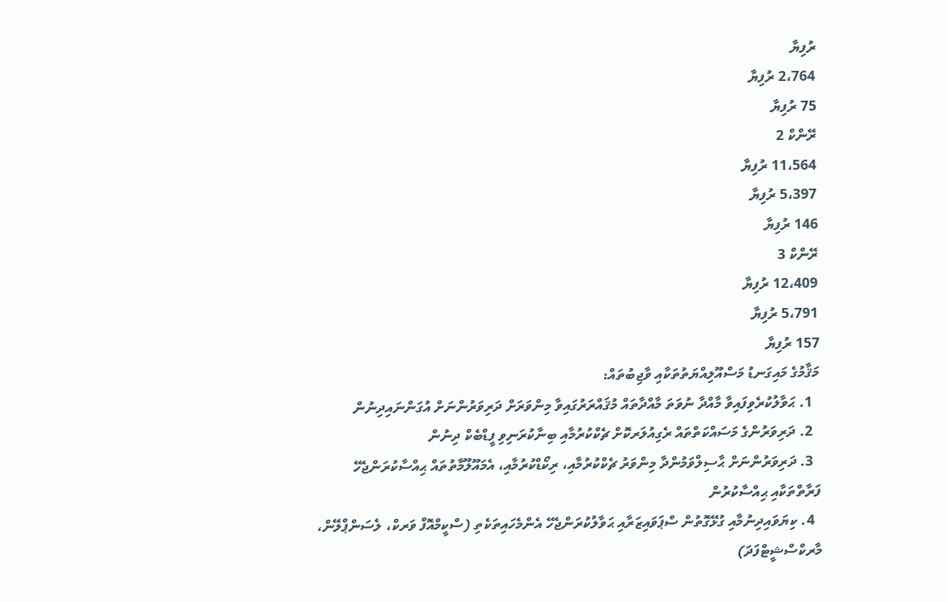ރުފިޔާ
2،764 ރުފިޔާ
75 ރުފިޔާ
ރޭންކް 2
11،564 ރުފިޔާ
5،397 ރުފިޔާ
146 ރުފިޔާ
ރޭންކް 3
12،409 ރުފިޔާ
5،791 ރުފިޔާ
157 ރުފިޔާ
މަޤާމުގެ މައިގަނޑު މަސްއޫލިއްޔަތުތަކާއި ވާޖިބުތައް:
  1. ޙަވާލުކުރެވިފައިވާ މާއްދާ ނުވަތަ މާއްދާތައް މުޤައްރަރުގައިވާ މިންވަރަށް ދަރިވަރުންނަށް އުގަންނައިދިނުން
  2. ދަރިވަރުންގެ މަސައްކަތްތައް ރެގިއުލަރކޮށް ޗެކްކުރުމާއި ބިނާކުރަނިވި ފީޑްބެކް ދިނުން
  3. ދަރިވަރުންނަށް ޙާސިލްވަމުންދާ މިންވަރު ޗެކްކުރުމާއި، ރިކޯޑްކުރުމާއި، އެމައޫލޫމާތުތައް ޙިއްސާކުރަންޖެހޭ ފަރާތްތަކާއި ޙިއްސާކުރުން
  4. ކިޔަވައިދިނުމާއި ގުޅޭގޮތުން ސްޕަވައިޒަރާއި ޙަވާލުކުރަންޖެހޭ އެންމެހައިތަކެތި (ސްކީމްއޮފް ވަރކް، ލެސަންޕްލޭން، މާރކްސްޝީޓްފަދަ)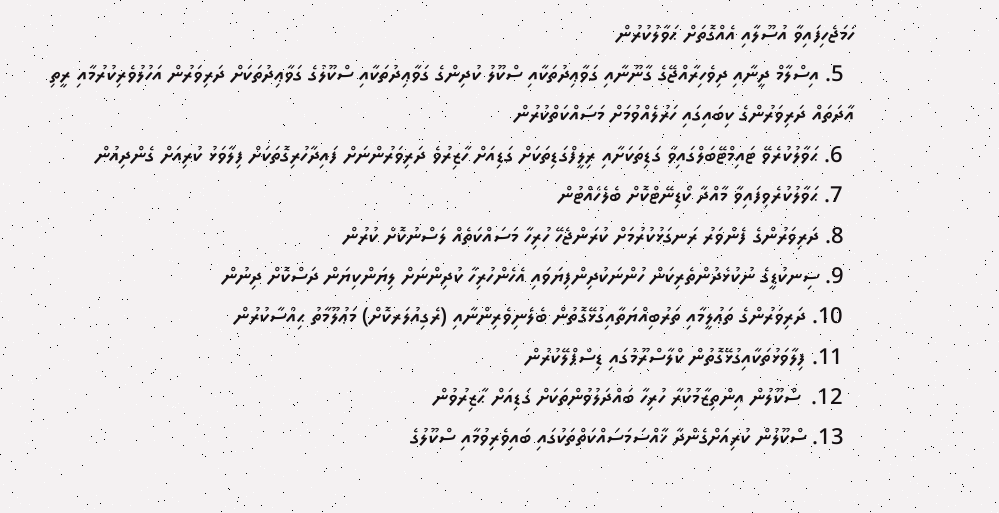ހަމަޖެހިފައިވާ އުސޫލާއި އެއްގޮތަށް ޙަވާލުކުރުން
  5. އިސްލާމް ދީނާއި ދިވެހިރާއްޖޭގެ ގާނޫނާއި ގަވާޢިދުތަކާއި ސްކޫލު ކުދިންގެ ގަވާޢިދުތަކާއި ސްކޫލުގެ ގަވާޢިދުތަކަށް ދަރިވަރުން އަހުލުވެރިކުރުމާއި ރީތި އާދަތައް ދަރިވަރުންގެ ކިބައިގައި ހަރުލެއްވުމަށް މަސައްކަތްކުރުން
  6. ޙަވާލުކުރެވޭ ޓައިމްޓޭބަލްގައިވާ ގަޑިތަކަށާއި ރިލީފްގަޑިތަކަށް ގަޑިއަށް ހާޒިރުވެ ދަރިވަރުންނަށް ފައިދާހުރިގޮތަކަށް ފިލާވަޅު ކުރިއަށް ގެންދިއުން
  7. ޙަވާލުކުރެވިފައިވާ މާއްދާ ކޯޑިނޭޓްކޮށް ބެލެހެއްޓުން
  8. ދަރިވަރުންގެ ފެންވަރު ރަނގަޅުކުރުމަށް ކުރަންޖެހޭ ހުރިހާ މަސައްކަތެއް ލަސްނުކޮށް ކުރުން
  9. ސިނކުޑީގެ ނުކުޅެދުންތެރިކަން ހުންނަކުދިންފިޔަވައި އެހެންހުރިހާ ކުދިންނަށް ލިޔަންކިޔަން ދަސްކޮށް ދިނުން
  10. ދަރިވަރުންގެ ތަޢުލީމާއި ތަރުބިއްޔަތާއިގުޅޭގޮތުން ބެލެނިވެރިންނާއި (ރެގިއުލަރކޮށް) މަޢުލޫމާތު ޙިއްސާކުރުން
  11. ފިލާވަޅުތަކާއިގުޅޭގޮތުން ކްލާސްރޫމުގައި ޑިސްޕްލޭކުރުން
  12.  ސްކޫލުން އިންތިޒާމުކުރާ ހުރިހާ ބައްދަލުވުންތަކަށް ގަޑިއަށް ޙާޒިރުވުން
  13. ސްކޫލުން ކުރިއަށްގެންދާ ޚާއްސަމަސައްކަތްތަކުގައި ބައިވެރިވުމާއި ސްކޫލުގެ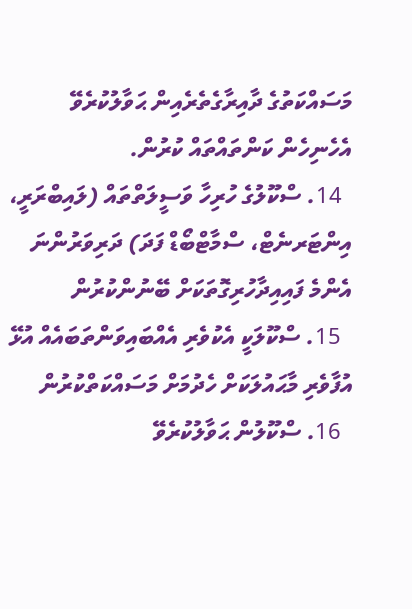މަސައްކަތުގެ ދާއިރާގެތެރެއިން ޙަވާލުކުރެވޭ އެހެނިހެން ކަންތައްތައް ކުރުން.
  14. ސްކޫލުގެ ހުރިހާ ވަސީލަތްތައް (ލައިބްރަރީ، އިންޓަރނެޓް، ސްމާޓްބޯޑް ފަދަ) ދަރިވަރުންނަ އެންމެ ފައިއިދާހުރިގޮތަކަށް ބޭނުންކުރުން
  15. ސްކޫލަކީ އެކުވެރި އެއްބައިވަންތަބައެއް އުޅޭ އުފާވެރި މާޙައުލަކަށް ހެދުމަށް މަސައްކަތްކުރުން
  16. ސްކޫލުން ޙަވާލުކުރެވޭ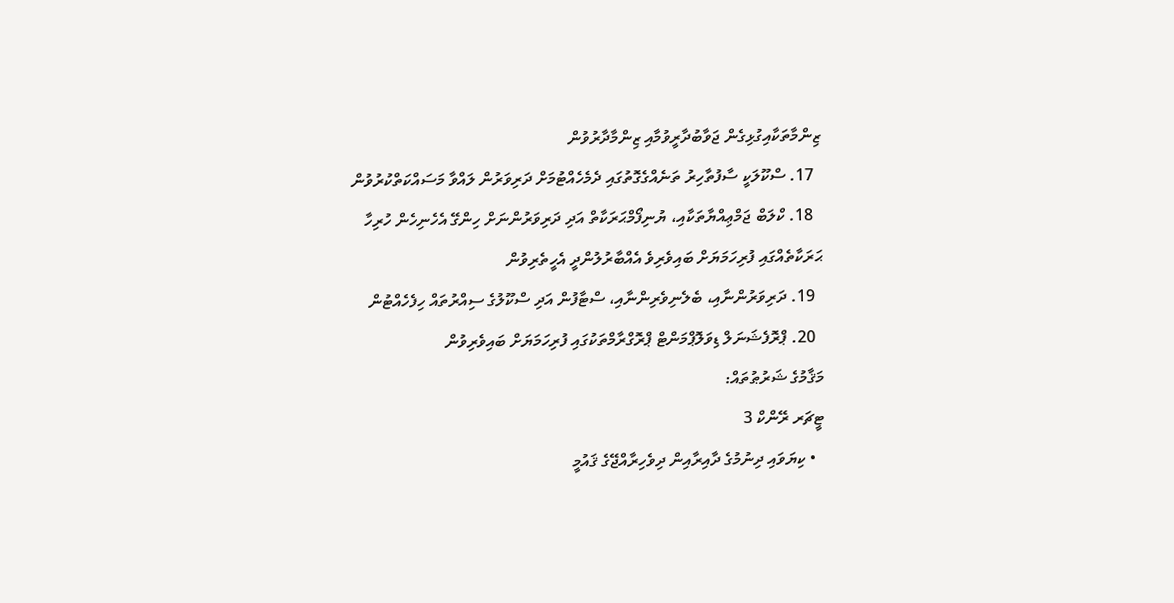ޒިންމާތަކާއިގުޅިގެން ޖަވާބުދާރީވުމާއި ޒިންމާދާރުވުން
  17. ސްކޫލަކީ ސާފުތާހިރު ތަނެއްގެގޮތުގައި ދެމެހެއްޓުމަށް ދަރިވަރުން ލައްވާ މަސައްކަތްކުރުވުން
  18. ކްލަބް ޖަމްޢިއްޔާތަކާއި، ޔުނިފޯމްޙަރަކާތް އަދި ދަރިވަރުންނަށް ހިންގޭ އެހެނިހެން ހުރިހާ ޙަރަކާތެއްގައި ފުރިހަމަޔަށް ބައިވެރިވެ އެއްބާރުލުންދީ އެހީތެރިވުން
  19. ދަރިވަރުންނާއި، ބެލެނިވެރިންނާއި، ސްޓާފުން އަދި ސްކޫލުގެ ސިއްރުތައް ހިފެހެއްޓުން
  20. ޕްރޮފެޝަނަލް ޑިވަލޮޕްމަންޓް ޕްރޮގްރާމްތަކުގައި ފުރިހަމަޔަށް ބައިވެރިވުން
މަޤާމުގެ ޝަރުޠުތައް:
ޓީޗަރ ރޭންކް 3
  • ކިޔަވައި ދިނުމުގެ ދާއިރާއިން ދިވެހިރާއްޖޭގެ ޤައުމީ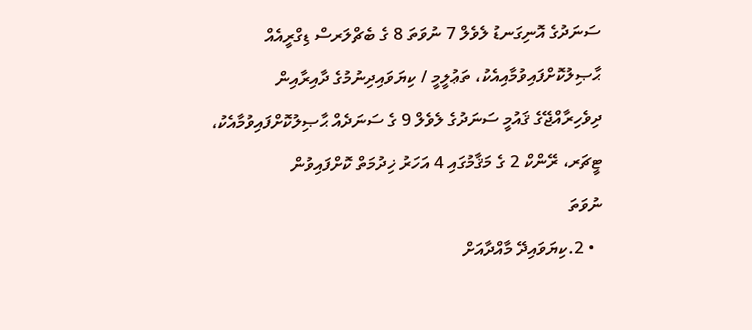ސަނަދުގެ އޮނިގަނޑު ލެވެލް 7 ނުވަތަ 8 ގެ ބެޗްލަރސް ޑިގްރީއެއް ޙާޞިލުކޮށްފައިވުމާއިއެކު، ތަޢުލީމީ / ކިޔަވައިދިނުމުގެ ދާއިރާއިން ދިވެހިރާއްޖޭގެ ޤައުމީ ސަނަދުގެ ލެވެލް 9 ގެ ސަނަދެއް ޙާޞިލުކޮށްފައިވުމާއެކު، ޓީޗަރ، ރޭންކް 2 ގެ މަޤާމުގައި 4 އަހަރު ޚިދުމަތް ކޮށްފައިވުން
ނުވަތަ
  • 2.ކިޔަވައިދޭ މާއްދާއަށް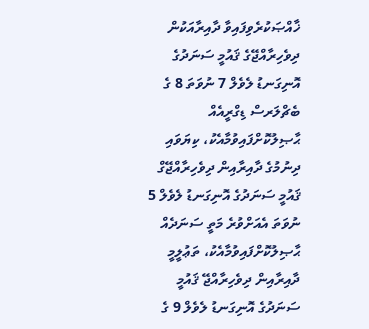ޚާއްޞަކުރެވިފައިވާ ދާއިރާއަކުން ދިވެހިރާއްޖޭގެ ޤައުމީ ސަނަދުގެ އޮނިގަނޑު ލެވެލް 7 ނުވަތަ 8 ގެ ބެޗްލަރސް ޑިގްރީއެއް ޙާޞިލުކޮށްފައިވުމާއެކު، ކިޔަވައި ދިނުމުގެ ދާއިރާއިން ދިވެހިރާއްޖޭގް ޤައުމީ ސަނަދުގެ އޮނިގަނޑު ލެވެލް 5 ނުވަތަ އެއަށްވުރެ މަތީ ސަނަދެއް ޙާޞިލުކޮށްފައިވުމާއެކު، ތަޢުލީމީ ދާއިރާއިން ދިވެހިރާއްޖޭ ޤައުމީ ސަނަދުގެ އޮނިގަނޑު ލެވެލް 9 ގެ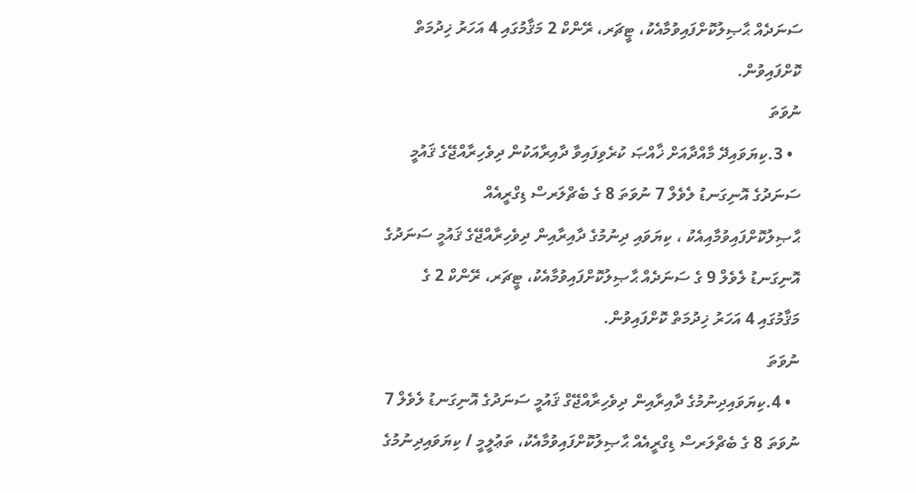ސަނަދެއް ޙާޞިލުކޮށްފައިވުމާއެކު، ޓީޗަރ، ރޭންކް 2 މަޤާމުގައި 4 އަހަރު ޚިދުމަތް ކޮށްފައިވުން.
ނުވަތަ
  • 3.ކިޔަވައިދޭ މާއްދާއަށް ޚާއްޞަ ކުރެވިފައިވާ ދާއިރާއަކުން ދިވެހިރާއްޖޭގެ ޤައުމީ ސަނަދުގެ އޮނިގަނޑު ލެވެލް 7 ނުވަތަ 8 ގެ ބެޗްލަރސް ޑިގްރީއެއް ޙާޞިލުކޮށްފައިވުމާއިއެކު ، ކިޔަވައި ދިނުމުގެ ދާއިރާއިން ދިވެހިރާއްޖޭގެ ޤައުމީ ސަނަދުގެ އޮނިގަނޑު ލެވެލް 9 ގެ ސަނަދެއް ޙާޞިލުކޮށްފައިވުމާއެކު، ޓީޗަރ، ރޭންކް 2 ގެ މަޤާމުގައި 4 އަހަރު ޚިދުމަތް ކޮށްފައިވުން.
ނުވަތަ
  • 4.ކިޔަވައިދިނުމުގެ ދާއިރާއިން ދިވެހިރާއްޖޭގް ޤައުމީ ސަނަދުގެ އޮނިގަނޑު ލެވެލް 7 ނުވަތަ 8 ގެ ބެޗްލަރސް ޑިގްރީއެއް ޙާޞިލުކޮށްފައިވުމާއެކު، ތަޢުލީމީ / ކިޔަވައިދިނުމުގެ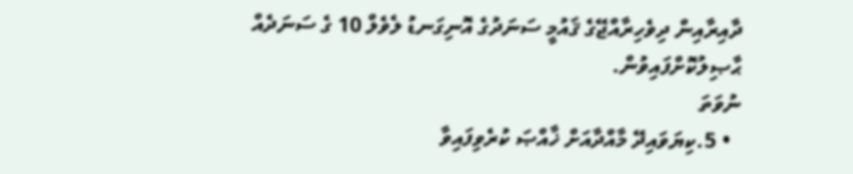ދާއިރާއިން ދިވެހިރާއްޖޭގެ ޤައުމީ ސަނަދުގެ އޮނިގަނޑު ލެވެލް 10 ގެ ސަނަދެއް ޙާޞިލުކޮށްފައިވުން.
ނުވަތަ
  • 5.ކިޔަވައިދޭ މާއްދާއަށް ޚާއްޞަ ކުރެވިފައިވާ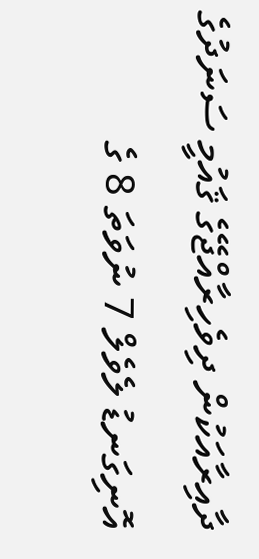ދާއިރާއަކުން ދިވެހިރާއްޖޭގެ ޤައުމީ ސަނަދުގެ އޮނިގަނޑު ލެވެލް 7 ނުވަތަ 8 ގެ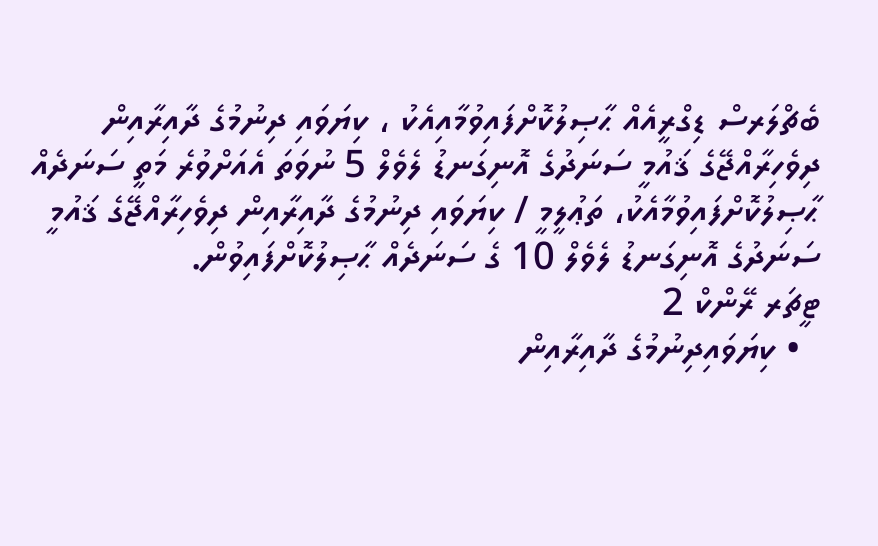ބެޗްލަރސް ޑިގްރީއެއް ޙާޞިލުކޮށްފައިވުމާއިއެކު ، ކިޔަވައި ދިނުމުގެ ދާއިރާއިން ދިވެހިރާއްޖޭގެ ޤައުމީ ސަނަދުގެ އޮނިގަނޑު ލެވެލް 5 ނުވަތަ އެއަށްވުރެ މަތީ ސަނަދެއް ޙާޞިލުކޮށްފައިވުމާއެކު، ތަޢުލީމީ / ކިޔަވައި ދިނުމުގެ ދާއިރާއިން ދިވެހިރާއްޖޭގެ ޤައުމީ ސަނަދުގެ އޮނިގަނޑު ލެވެލް 10 ގެ ސަނަދެއް ޙާޞިލުކޮށްފައިވުން.
ޓީޗަރ ރޭންކް 2
  • ކިޔަވައިދިނުމުގެ ދާއިރާއިން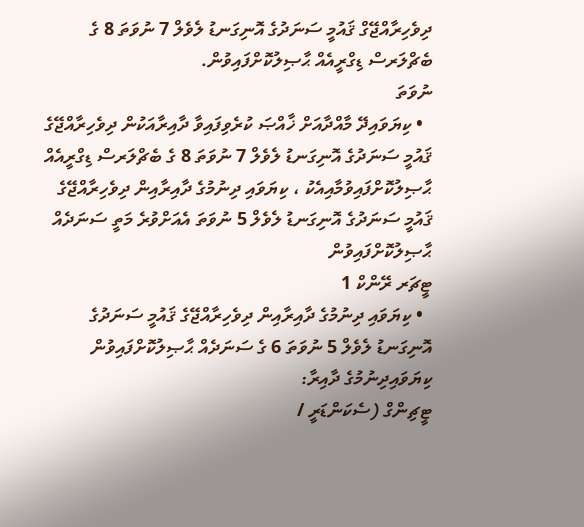ދިވެހިރާއްޖޭގް ޤައުމީ ސަނަދުގެ އޮނިގަނޑު ލެވެލް 7 ނުވަތަ 8 ގެ ބެޗްލަރސް ޑިގްރީއެއް ޙާޞިލުކޮށްފައިވުން.
ނުވަތަ
  • ކިޔަވައިދޭ މާއްދާއަށް ޚާއްޞަ ކުރެވިފައިވާ ދާއިރާއަކުން ދިވެހިރާއްޖޭގެ ޤައުމީ ސަނަދުގެ އޮނިގަނޑު ލެވެލް 7 ނުވަތަ 8 ގެ ބެޗްލަރސް ޑިގްރީއެއް ޙާޞިލުކޮށްފައިވުމާއިއެކު ، ކިޔަވައި ދިނުމުގެ ދާއިރާއިން ދިވެހިރާއްޖޭގެ ޤައުމީ ސަނަދުގެ އޮނިގަނޑު ލެވެލް 5 ނުވަތަ އެއަށްވުރެ މަތީ ސަނަދެއް ޙާޞިލުކޮށްފައިވުން
ޓީޗަރ ރޭންކް 1
  • ކިޔަވައި ދިނުމުގެ ދާއިރާއިން ދިވެހިރާއްޖޭގެ ޤައުމީ ސަނަދުގެ އޮނިގަނޑު ލެވެލް 5 ނުވަތަ 6 ގެ ސަނަދެއް ޙާޞިލުކޮށްފައިވުން
ކިޔަވައިދިނުމުގެ ދާއިރާ:
ޓީޗިންގް (ސެކަންޑަރީ /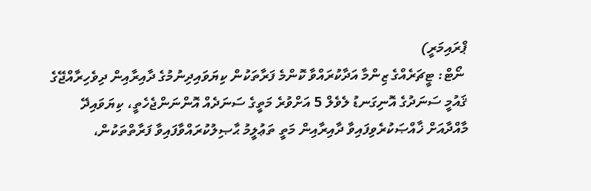ޕްރައިމަރީ)
 ނޯޓް: ޓީޗަރެއްގެ ޒިންމާ އަދާކުރައްވާ ކޮންމެ ފަރާތަކުން ކިޔަވައިދިނުމުގެ ދާއިރާއިން ދިވެހިރާއްޖޭގެ ޤައުމީ ސަނަދުގެ އޮނިގަނޑު ލެވެލް 5 އަށްވުރެ މަތީގެ ސަނަދެއް އޮންނަންޖެހެތީ، ކިޔަވައިދޭ މާއްދާއަށް ޚާއްޞަކުރެވިފައިވާ ދާއިރާއިން މަތީ ތަޢުލީމު ޙާޞިލުކުރައްވާފައިވާ ފަރާތްތަކުން،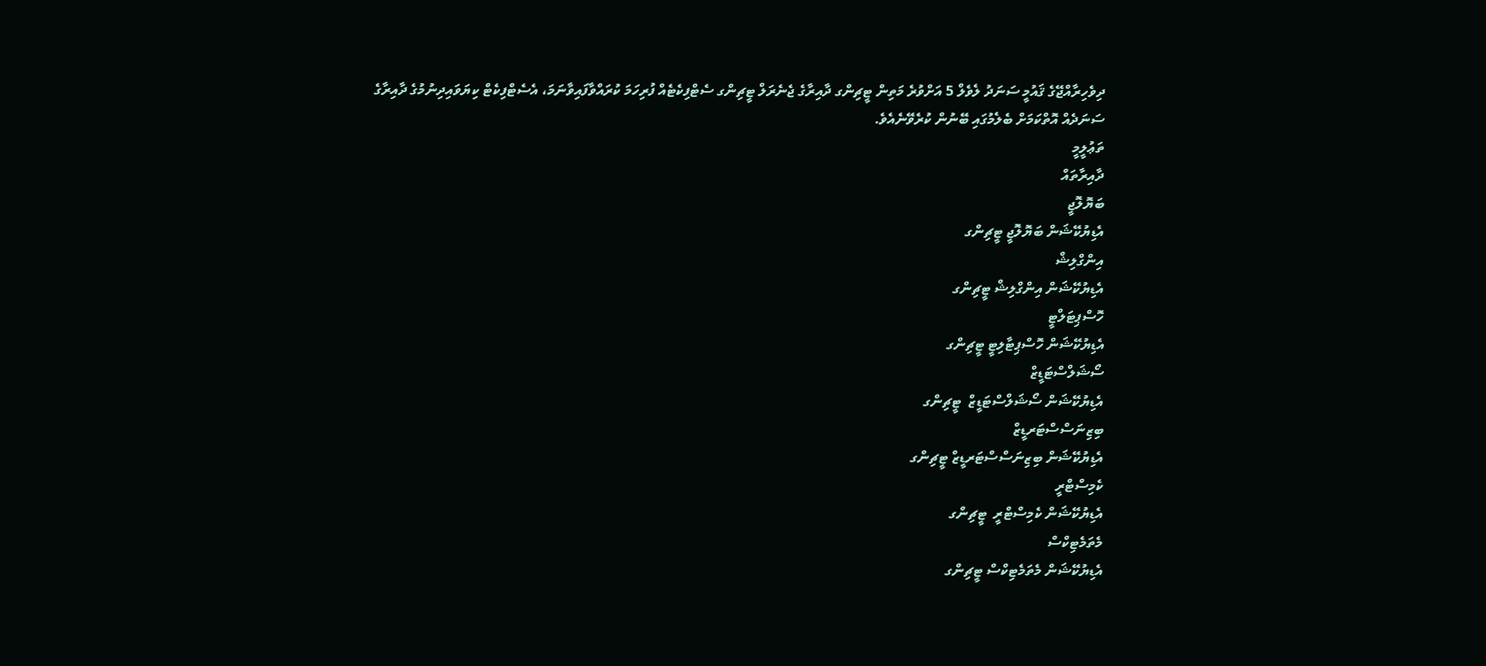ދިވެހިރާއްޖޭގެ ޤައުމީ ސަނަދު ލެވެލް 5 އަށްވުރެ މަތިން ޓީޗިންގ ދާއިރާގެ ޖެނެރަލް ޓީޗިންގ ސެޓްފިކެޓެއް ފުރިހަމަ ކުރައްވާފައިވާނަމަ، އެސެޓްފިކެޓް ކިޔަވައިދިނުމުގެ ދާއިރާގެ ސަނަދެއް އޮތްކަމަށް ބެލެމުގައި ބޭނުން ކުރެވޭނެއެވެ.
ތަޢުލީމީ
ދާއިރާތައް
ބަޔޮލޮޖީ
އެޑިޔުކޭޝަން ބަޔޮލޮޖީ ޓީޗިންގ
އިންގްލިޝް
އެޑިޔުކޭޝަން އިންގްލިޝް ޓީޗިންގ
ހޮސްޕިޓަލްޓީ
އެޑިޔުކޭޝަން ހޮސްޕިޓާލިޓީ ޓީޗިންގ
ސޯޝަލްސްޓަޑީޒް
އެޑިޔުކޭޝަން ސޯޝަލްސްޓަޑީޒް  ޓީޗިންގ
ބިޒިނަސްސްޓަރޑީޒް
އެޑިޔުކޭޝަން ބިޒިނަސްސްޓަރޑީޒް ޓީޗިންގ
ކެމިސްޓްރީ
އެޑިޔުކޭޝަން ކެމިސްޓްރީ  ޓީޗިންގ
މެތަމެޓިކްސް
އެޑިޔުކޭޝަން މެތަމެޓިކްސް ޓީޗިންގ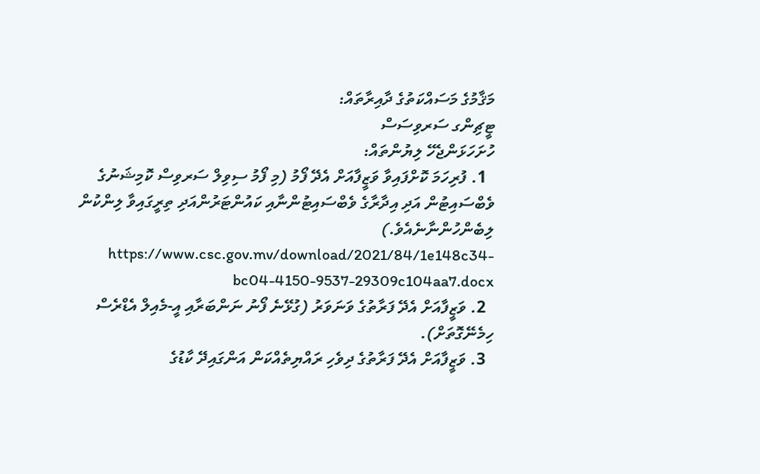މަޤާމުގެ މަސައްކަތުގެ ދާއިރާތައް:
ޓީޗިންގ ސަރވިސަސް
ހުށަހަޅަންޖެހޭ ލިޔުންތައް:
  1. ފުރިހަމަ ކޮށްފައިވާ ވަޒީފާއަށް އެދޭ ފޯމު (މި ފޯމު ސިވިލް ސަރވިސް ކޮމިޝަނުގެ ވެބްސައިޓުން އަދި އިދާރާގެ ވެބްސައިޓުންނާއި ކައުންޓަރުންއަދި ތިރީގައިވާ ލިންކުން ލިބެންހުންނާނެއެވެ.)  https://www.csc.gov.mv/download/2021/84/1e148c34-bc04-4150-9537-29309c104aa7.docx
  2. ވަޒީފާއަށް އެދޭ ފަރާތުގެ ވަނަވަރު (ގުޅޭނެ ފޯނު ނަންބަރާއި އީ-މެއިލް އެޑްރެސް ހިމެނޭގޮތަށް).
  3. ވަޒީފާއަށް އެދޭ ފަރާތުގެ ދިވެހި ރައްޔިތެއްކަން އަންގައިދޭ ކާޑުގެ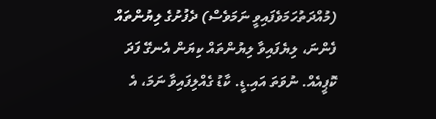(މުއްދަތުހަމަވެފައިވީ ނަމަވެސް) ދެފުށުގެ ލިޔުންތައް ފެންނަ، ލިޔެފައިވާ ލިޔުންތައް ކިޔަން އެނގޭ ފަދަ ކޮޕީއެއް. ނުވަތަ އައި.ޑީ. ކާޑު ގެއްލިފައިވާ ނަމަ، އެ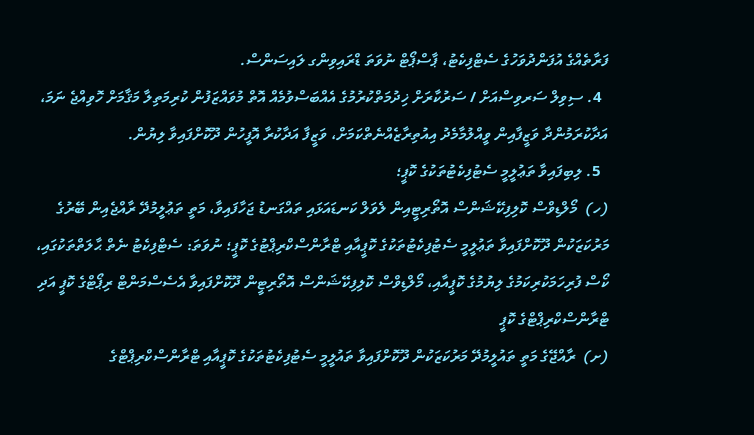ފަރާތެއްގެ އުފަންދުވަހުގެ ސެޓްފިކެޓު، ޕާސްޕޯޓް ނުވަތަ ޑްރައިވިންގ ލައިސަންސް.
  4. ސިވިލް ސަރވިސްއަށް / ސަރުކާރަށް ޚިދުމަތްކުރުމުގެ އެއްބަސްވުމެއް އޮތް މުވައްޒަފުން ކުރިމަތިލާ މަޤާމަށް ހޮވިއްޖެ ނަމަ، އަދާކުރަމުންދާ ވަޒީފާއިން ވީއްލުމާމެދު އިއުތިރާޒެއްނެތްކަމަށް، ވަޒީފާ އަދާކުރާ އޮފީހުން ދޫކޮށްފައިވާ ލިޔުން.
  5. ލިބިފައިވާ ތަޢުލީމީ ސެޓުފިކެޓުތަކުގެ ކޮޕީ؛
(ހ)  މޯލްޑިވްސް ކޮލިފިކޭޝަންސް އޮތޯރިޓީއިން ލެވަލް ކަނޑައަޅައި ތައްގަނޑު ޖަހާފައިވާ، މަތީ ތަޢުލީމުދޭ ރާއްޖެއިން ބޭރުގެ މަރުކަޒަކުން ދޫކޮށްފައިވާ ތަޢުލީމީ ސެޓުފިކެޓުތަކުގެ ކޮޕީއާއި ޓްރާންސްކްރިޕްޓުގެ ކޮޕީ؛ ނުވަތަ: ސެޓްފިކެޓު ނެތް ޙާލަތްތަކުގައި، ކޯސް ފުރިހަމަކުރިކަމުގެ ލިޔުމުގެ ކޮޕީއާއި، މޯލްޑިވްސް ކޮލިފިކޭޝަންސް އޮތޯރިޓީން ދޫކޮށްފައިވާ އެސެސްމަންޓް ރިޕޯޓްގެ ކޮޕީ އަދި ޓްރާންސްކްރިޕްޓްގެ ކޮޕީ
(ށ)  ރާއްޖޭގެ މަތީ ތައުލީމުދޭ މަރުކަޒަކުން ދޫކޮށްފައިވާ ތައުލީމީ ސެޓުފިކެޓުތަކުގެ ކޮޕީއާއި ޓްރާންސްކްރިޕްޓްގެ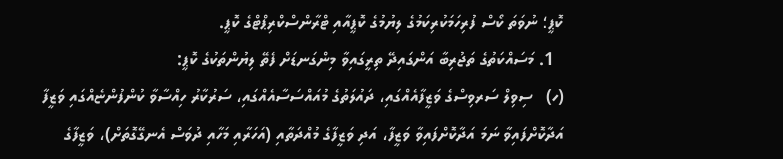ކޮޕީ؛ ނުވަތަ ކޯސް ފުރިހަމަކުރިކަމުގެ ލިޔުމުގެ ކޮޕީއާއި ޓްރާންސްކްރިޕްޓްގެ ކޮޕީ.
  1. މަސައްކަތުގެ ތަޖުރިބާ އަންގައިދޭ ތިރީގައިވާ މިންގަނޑަށް ފެތޭ ލިޔުންތަކުގެ ކޮޕީ:
(ހ)   ސިވިލް ސަރވިސްގެ ވަޒީފާއެއްގައި، ދައުލަތުގެ މުއައްސަސާއެއްގައި، ސަރުކާރު ހިއްސާވާ ކުންފުންޏެއްގައި ވަޒީފާ އަދާކޮށްފައިވާ ނަމަ އަދާކޮށްފައިވާ ވަޒީފާ، އަދި ވަޒީފާގެ މުއްދަތާއި (އަހަރާއި މަހާއި ދުވަސް އެނގޭގޮތަށް)، ވަޒީފާގެ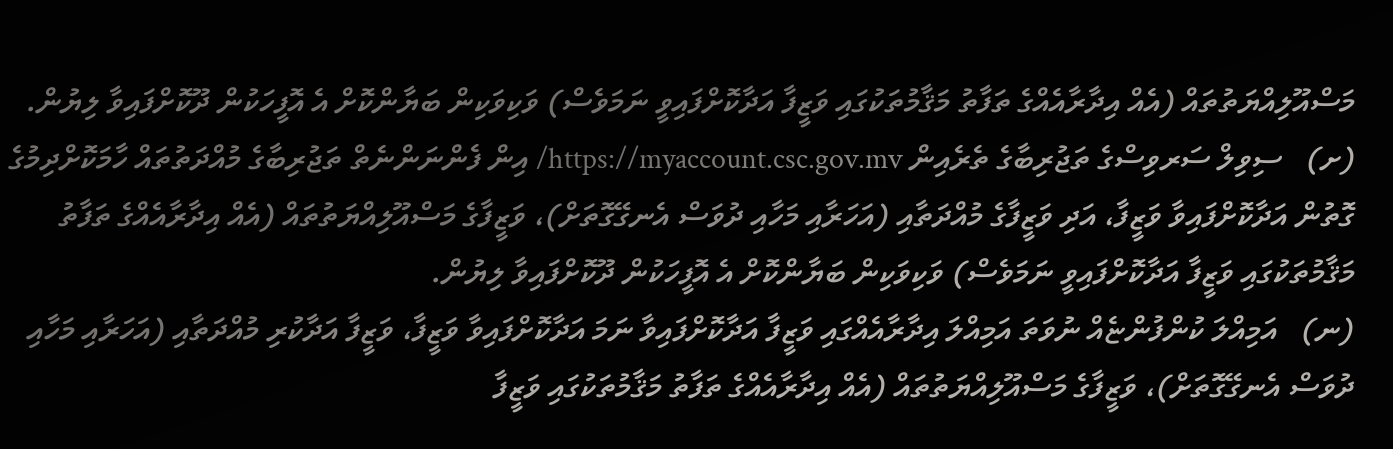މަސްއޫލިއްޔަތުތައް (އެއް އިދާރާއެއްގެ ތަފާތު މަޤާމުތަކުގައި ވަޒީފާ އަދާކޮށްފައިވީ ނަމަވެސް) ވަކިވަކިން ބަޔާންކޮށް އެ އޮފީހަކުން ދޫކޮށްފައިވާ ލިޔުން.
(ށ)   ސިވިލް ސަރވިސްގެ ތަޖުރިބާގެ ތެރެއިން https://myaccount.csc.gov.mv/ އިން ފެންނަންނެތް ތަޖުރިބާގެ މުއްދަތުތައް ހާމަކޮށްދިމުގެ ގޮތުން އަދާކޮށްފައިވާ ވަޒީފާ، އަދި ވަޒީފާގެ މުއްދަތާއި (އަހަރާއި މަހާއި ދުވަސް އެނގޭގޮތަށް)، ވަޒީފާގެ މަސްއޫލިއްޔަތުތައް (އެއް އިދާރާއެއްގެ ތަފާތު މަޤާމުތަކުގައި ވަޒީފާ އަދާކޮށްފައިވީ ނަމަވެސް) ވަކިވަކިން ބަޔާންކޮށް އެ އޮފީހަކުން ދޫކޮށްފައިވާ ލިޔުން.
(ނ)   އަމިއްލަ ކުންފުންޏެއް ނުވަތަ އަމިއްލަ އިދާރާއެއްގައި ވަޒީފާ އަދާކޮށްފައިވާ ނަމަ އަދާކޮށްފައިވާ ވަޒީފާ، ވަޒީފާ އަދާކުރި މުއްދަތާއި (އަހަރާއި މަހާއި ދުވަސް އެނގޭގޮތަށް)، ވަޒީފާގެ މަސްއޫލިއްޔަތުތައް (އެއް އިދާރާއެއްގެ ތަފާތު މަޤާމުތަކުގައި ވަޒީފާ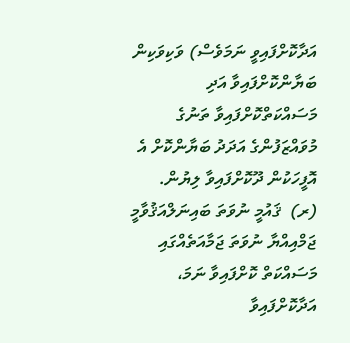އަދާކޮށްފައިވީ ނަމަވެސް) ވަކިވަކިން ބަޔާންކޮށްފައިވާ އަދި މަސައްކަތްކޮށްފައިވާ ތަނުގެ މުވައްޒަފުންގެ އަދަދު ބަޔާންކޮށް އެ އޮފީހަކުން ދޫކޮށްފައިވާ ލިޔުން.
(ރ)  ޤައުމީ ނުވަތަ ބައިނަލްއަޤުވާމީ ޖަމްއިއްޔާ ނުވަތަ ޖަމާއަތެއްގައި މަސައްކަތް ކޮށްފައިވާ ނަމަ، އަދާކޮށްފައިވާ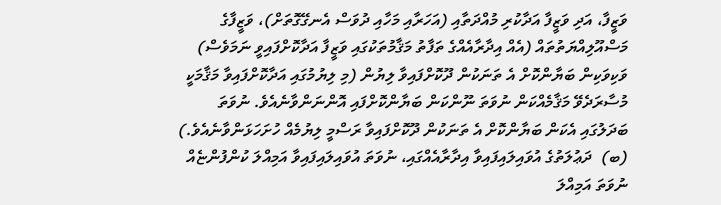ވަޒީފާ، އަދި ވަޒީފާ އަދާކުރި މުއްދަތާއި (އަހަރާއި މަހާއި ދުވަސް އެނގޭގޮތަށް)، ވަޒީފާގެ މަސްއޫލިއްޔަތުތައް (އެއް އިދާރާއެއްގެ ތަފާތު މަޤާމުތަކުގައި ވަޒީފާ އަދާކޮށްފައިވީ ނަމަވެސް) ވަކިވަކިން ބަޔާންކޮށް އެ ތަނަކުން ދޫކޮށްފައިވާ ލިޔުން (މި ލިޔުމުގައި އަދާކޮށްފައިވާ މަޤާމަކީ މުސާރަދެވޭ މަޤާމެއްކަން ނުވަތަ ނޫންކަން ބަޔާންކޮށްފައި އޮންނަންވާނެއެވެ. ނުވަތަ ބަދަލުގައި އެކަން ބަޔާންކޮށް އެ ތަނަކުން ދޫކޮށްފައިވާ ރަސްމީ ލިޔުމެއް ހުށަހަޅަންވާނެއެވެ.)
(ބ)  ދަޢުލަތުގެ އުވައިލައިފައިވާ އިދާރާއެއްގައި، ނުވަތަ އުވައިލައިފައިވާ އަމިއްލަ ކުންފުންޏެއް ނުވަތަ އަމިއްލަ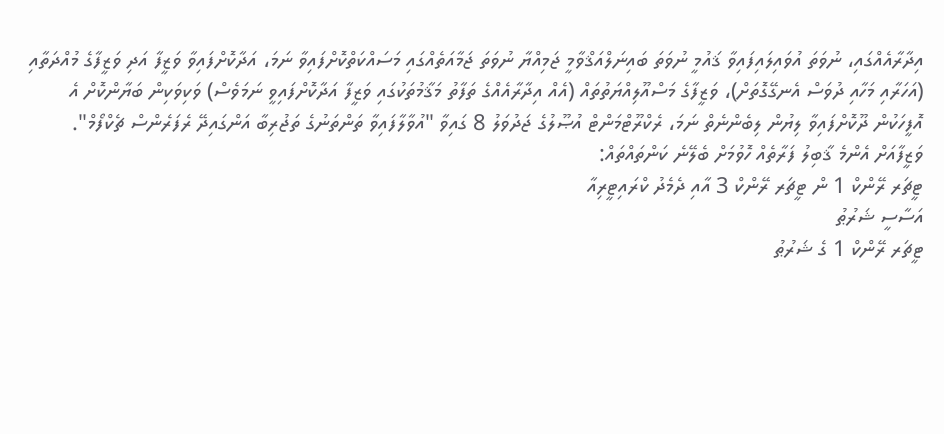އިދާރާއެއްގައި، ނުވަތަ އުވައިލައިފައިވާ ޤައުމީ ނުވަތަ ބައިނަލްއަޤްވާމީ ޖަމިއްޔާ ނުވަތަ ޖަމާއަތެއްގައި މަސައްކަތްކޮށްފައިވާ ނަމަ، އަދާކޮށްފައިވާ ވަޒީފާ އަދި ވަޒީފާގެ މުއްދަތާއި (އަހަރާއި މަހާއި ދުވަސް އެނގޭގޮތަށް)، ވަޒީފާގެ މަސްއޫލިއްޔަތުތައް (އެއް އިދާރާއެއްގެ ތަފާތު މަޤާމުތަކުގައި ވަޒީފާ އަދާކޮށްފައިވީ ނަމަވެސް) ވަކިވަކިން ބަޔާންކޮށް އެ އޮފީހަކުން ދޫކޮށްފައިވާ ލިޔުން ލިބެންނެތް ނަމަ، ރެކްރޫޓްމަންޓް އުޞޫލުގެ ޖަދުވަލު 8 ގައިވާ "އުވާލާފައިވާ ތަންތަނުގެ ތަޖުރިބާ އަންގައިދޭ ރެފަރެންސް ޗެކްފޯމް".
ވަޒީފާއަށް އެންމެ ޤާބިލު ފަރާތެއް ހޮވުމަށް ބެލޭނެ ކަންތައްތައް:
ޓީޗަރ ރޭންކް 1 ން ޓީޗަރ ރޭންކް 3 އާއި ދެމެދު ކްރައިޓީރިއާ
އަސާސީ ޝަރުޠު
ޓީޗަރ ރޭންކް 1 ގެ ޝަރުޠު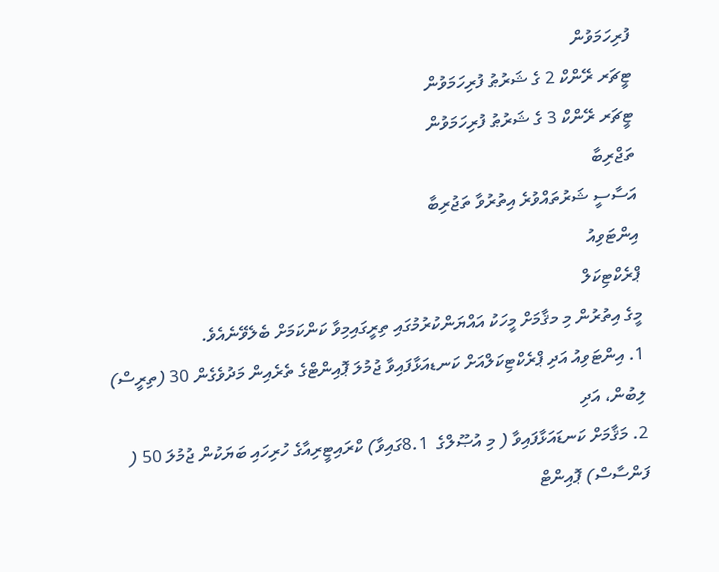ފުރިހަމަވުން
ޓީޗަރ ރޭންކް 2 ގެ ޝަރުޠު ފުރިހަމަވުން
ޓީޗަރ ރޭންކް 3 ގެ ޝަރުޠު ފުރިހަމަވުން
ތަޖްރިބާ
އަސާސީ ޝަރުތައްވުރެ އިތުރުވާ ތަޖުރިބާ
އިންޓަވިއު
ޕްރެކްޓިކަލް
މީގެ އިތުރުން މި މޤާމަށް މީހަކު އައްޔަންކުރުމުގައި ތިރީގައިމިވާ ކަންކަމަށް ބެލެވޭނެއެވެ.
1. އިންޓަވިއު އަދި ޕްރެކްޓިކަލްއަށް ކަނޑއަޅާފައިވާ ޖުމުލަ ޕޮއިންޓްގެ ތެރެއިން މަދުވެގެން 30 (ތިރީސް) ލިބުން، އަދި
2. މަޤާމަށް ކަނޑައަޅާފައިވާ ( މި އުޞޫލްގެ  8.1ގައިވާ) ކްރައިޓީރިއާގެ ހުރިހައި ބަޔަކުން ޖުމުލަ 50 ( ފަންސާސް) ޕޮއިންޓް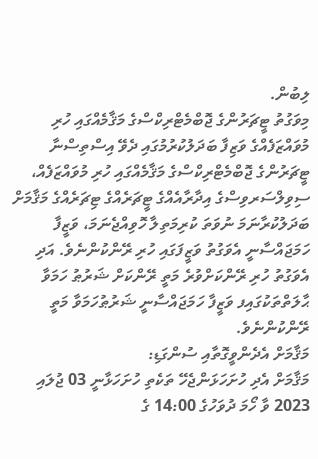ލިބުން.
މިވަގުތު ޓީޗަރުންގެ ޖޮބްމެޓްރިކްސްގެ މަޤާމެއްގައި ހުރި މުވައްޒަފެއްގެ ވަޒިފާ ބަދަލުކުރުމުގައި ދެވޭ އިސްތިސްނާ
ޓީޗަރުންގެ ޖޮބްމެޓްރިކްސްގެ މަޤާމެއްގައި ހުރި މުވައްޒަފެއް، ސިވިލްސަރވިސްގެ އިދާރާއެއްގެ ޓީޗަރެއްގެ ޓިޗަރެއްގެ މަޤާމަށް ބަދަލުކުރާނަމަ ނުވަތަ ކުރިމަތިލާ ހޮވިއްޖެނަމަ، ވަޒީފާ ހަމަޖައްސާނީ އެވަގުތު ވަޒީފަގައި ހުރި ރޭންކުންނެވެ. އަދި އެވަގުތު ހުރި ރޭންކަށްވުރެ މަތީ ރޭންކަށް ޝަރުޠު ހަމަވާ ޙާލަތްތަކުގައިފ ވަޒީފާ ހަމަޖައްސާނީ ޝަރުޠުހަމަވާ މަތީ ރޭންކުންނެވެ.
މަޤާމަށް އެދެންވީގޮތާއި ސުންގަޑި:
މަޤާމަށް އެދި ހުށަހަޅަންޖެހޭ ތަކެތި ހުށަހަޅާނީ 03 ޖުލައި 2023 ވާ ހޯމަ ދުވަހުގެ 14:00 ގެ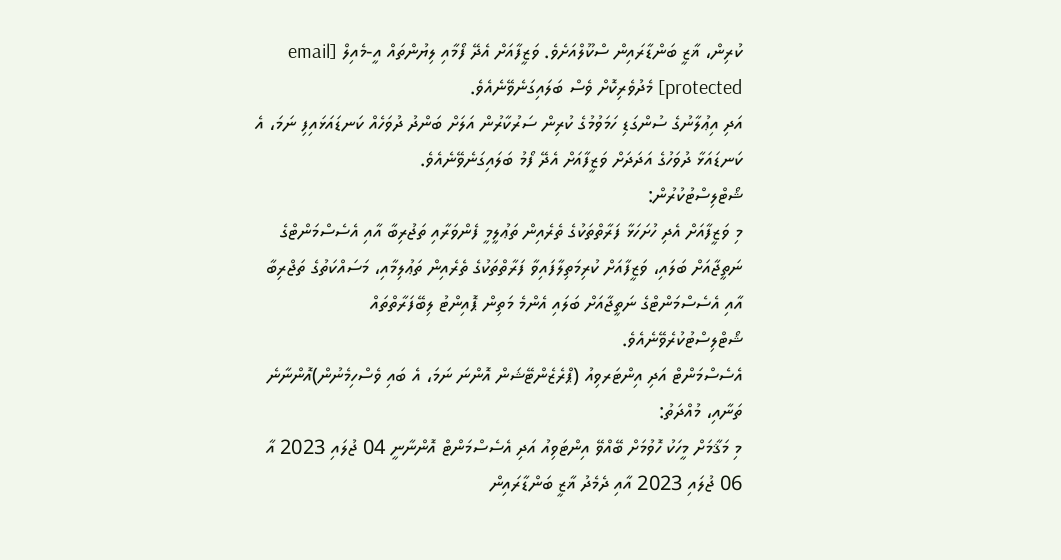ކުރިން، ޣާޒީ ބަންޑާރައިން ސްކޫލްއަށެވެ. ވަޒީފާއަށް އެދޭ ފޯމާއި ލިޔުންތައް އީ-މެއިލް [email protected] މެދުވެރިކޮށް ވެސް ބަލައިގަނެވޭނެއެވެ.
އަދި އިޢުލާނުގެ ސުންގަޑި ހަމަވުމުގެ ކުރިން ސަރުކާރުން އަލަށް ބަންދު ދުވަހެއް ކަނޑައަޅައިފި ނަމަ، އެ ކަނޑައަޅާ ދުވަހުގެ އަދަދަށް ވަޒީފާއަށް އެދޭ ފޯމު ބަލައިގަނެވޭނެއެވެ.
ޝޯޓްލިސްޓުކުރުން:
މި ވަޒީފާއަށް އެދި ހުށަހަޅާ ފަރާތްތަކުގެ ތެރެއިން ތަޢުލީމީ ފެންވަރާއި ތަޖުރިބާ އާއި އެސެސްމަންޓްގެ ނަތީޖާއަށް ބަލައި، ވަޒީފާއަށް ކުރިމަތިލާފައިވާ ފަރާތްތަކުގެ ތެރެއިން ތަޢުލިމާއި، މަސައްކަތުގެ ތަޖްރިބާ އާއި އެސެސްމަންޓްގެ ނަތީޖާއަށް ބަލައި އެންމެ މަތިން ޕޮއިންޓު ލިބޭފަރާތްތައް ޝޯޓްލިސްޓުކުރެވޭނެއެވެ.
އެސެސްމަންޓް އަދި އިންޓަރވިއު (ޕްރެޒެންޓޭޝަން އޮންނަ ނަމަ، އެ ބައި ވެސްހިމެނުން)އޮންނާނެ ތަނާއި، މުއްދަތު:
މި މަޤާމަށް މީހަކު ހޮވުމަށް ބޭއްވޭ އިންޓަވިއު އަދި އެސެސްމަންޓް އޮންނާނީ 04 ޖުލައި 2023 އާ 06 ޖުލައި 2023 އާއި ދެމެދު ޣާޒީ ބަންޑާރައިން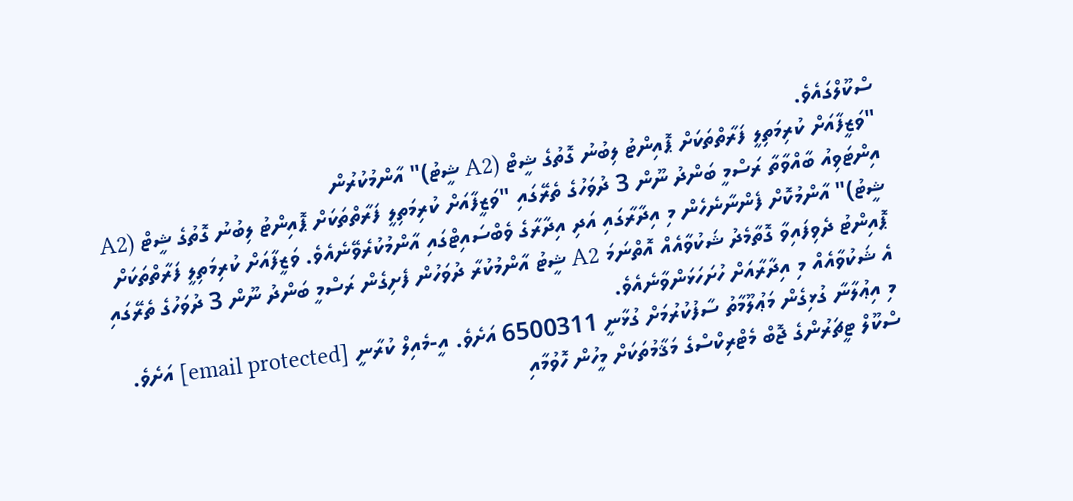ސްކޫލްގައެވެ.
"ވަޒީފާއަށް ކުރިމަތިލީ ފަރާތްތަކަށް ޕޮއިންޓު ލިބުނު ގޮތުގެ ޝީޓް (A2 ޝީޓު)" އާންމުކުރުން
އިންޓަވިއު ބާއްވާތާ ރަސްމީ ބަންދު ނޫން 3 ދުވަހުގެ ތެރޭގައި "ވަޒީފާއަށް ކުރިމަތިލީ ފަރާތްތަކަށް ޕޮއިންޓު ލިބުނު ގޮތުގެ ޝީޓް (A2 ޝީޓު)" އާންމުކޮށް ފެންނާނެހެން މި އިދާރާގައި އަދި އިދާރާގެ ވެބްސައިޓްގައި އާންމުކުރެވޭނެއެވެ. ވަޒީފާއަށް ކުރިމަތިލީ ފަރާތްތަކަށް ޕޮއިންޓު ދެވިފައިވާ ގޮތާމެދު ޝަކުވާއެއް އޮތްނަމަ A2 ޝީޓު އާންމުކުރާ ދުވަހުން ފެށިގެން ރަސްމީ ބަންދު ނޫން 3 ދުވަހުގެ ތެރޭގައި އެ ޝަކުވާއެއް މި އިދާރާއަށް ހުށަހަޅަންވާނެއެވެ.
މި އިޢުލާނާ ގުޅިގެން މަޢުލޫމާތު ސާފުކުރުމަށް ގުޅާނީ 6500311 އަށެވެ. އީ-މެއިލް ކުރާނީ [email protected] އަށެވެ.
ސްކޫލް ޓީޗަރުންގެ ޖޮބް މެޓްރިކްސްގެ މަޤާމުތަކަށް މީހުން ހޮވުމާއި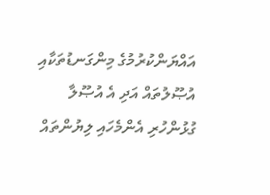އައްޔަންކުރުމުގެ މިންގަނޑުތަކާއި އުޞޫލުތައް އަދި އެ އުޞޫލާ ގުޅުންހުރި އެންމެހައި ލިޔުންތައް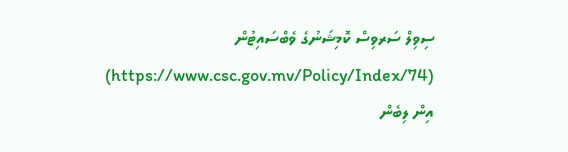ސިވިލް ސަރވިސް ކޮމިޝަނުގެ ވެބްސައިޓުން (https://www.csc.gov.mv/Policy/Index/74) އިން ލިބެން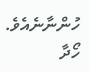ހުންނާނެއެވެ.
ހޯދާ